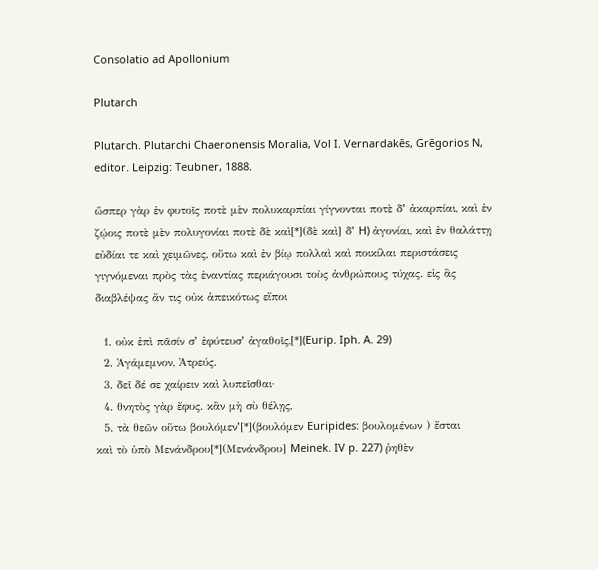Consolatio ad Apollonium

Plutarch

Plutarch. Plutarchi Chaeronensis Moralia, Vol I. Vernardakēs, Grēgorios N, editor. Leipzig: Teubner, 1888.

ὥσπερ γὰρ ἐν φυτοῖς ποτὲ μὲν πολυκαρπίαι γίγνονται ποτὲ δʼ ἀκαρπίαι, καὶ ἐν ζῴοις ποτὲ μὲν πολυγονίαι ποτὲ δὲ καὶ[*](δὲ καὶ] δʼ H) ἀγονίαι, καὶ ἐν θαλάττῃ εὐδίαι τε καὶ χειμῶνες, οὕτω καὶ ἐν βίῳ πολλαὶ καὶ ποικίλαι περιστάσεις γιγνόμεναι πρὸς τὰς ἐναντίας περιάγουσι τοὺς ἀνθρώπους τύχας. εἰς ἃς διαβλέψας ἄν τις οὐκ ἀπεικότως εἴποι

  1. οὐκ ἐπὶ πᾶσίν σʼ ἐφύτευσʼ ἀγαθοῖς,[*](Eurip. Iph. A. 29)
  2. Ἀγάμεμνον, Ἀτρεύς.
  3. δεῖ δέ σε χαίρειν καὶ λυπεῖσθαι·
  4. θνητὸς γὰρ ἔφυς. κἂν μὴ σὺ θέλῃς,
  5. τὰ θεῶν οὕτω βουλόμενʼ[*](βουλόμεν Euripides: βουλομένων ) ἔσται
καὶ τὸ ὑπὸ Μενάνδρου[*](Μενάνδρου] Meinek. IV p. 227) ῥηθὲν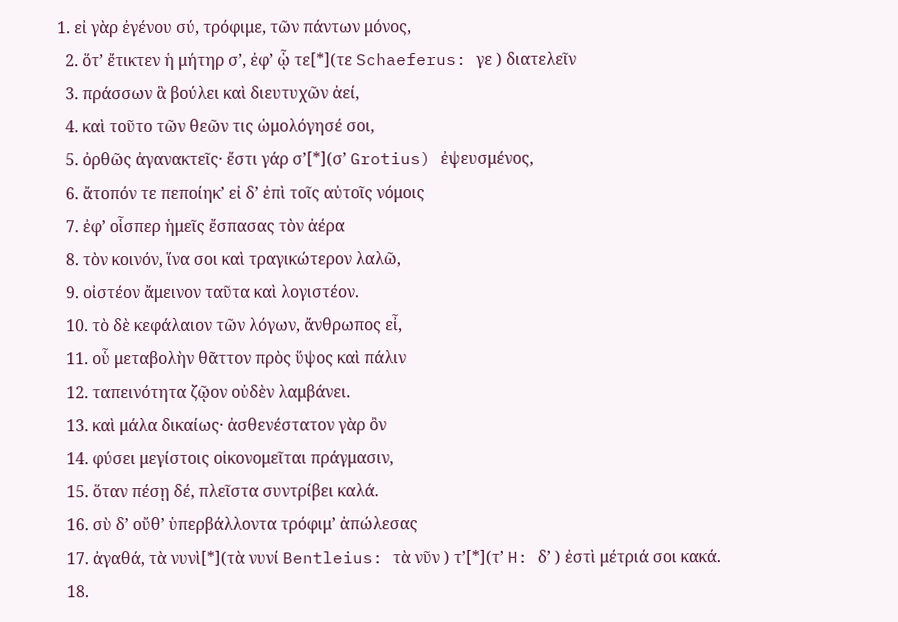1. εἰ γὰρ ἐγένου σύ, τρόφιμε, τῶν πάντων μόνος,
  2. ὅτʼ ἔτικτεν ἡ μήτηρ σʼ, ἐφʼ ᾧ τε[*](τε Schaeferus: γε ) διατελεῖν
  3. πράσσων ἃ βούλει καὶ διευτυχῶν ἀεί,
  4. καὶ τοῦτο τῶν θεῶν τις ὡμολόγησέ σοι,
  5. ὀρθῶς ἀγανακτεῖς· ἔστι γάρ σʼ[*](σʼ Grotius) ἐψευσμένος,
  6. ἄτοπόν τε πεποίηκʼ εἰ δʼ ἐπὶ τοῖς αὐτοῖς νόμοις
  7. ἐφʼ οἷσπερ ἡμεῖς ἔσπασας τὸν ἀέρα
  8. τὸν κοινόν, ἵνα σοι καὶ τραγικώτερον λαλῶ,
  9. οἰστέον ἄμεινον ταῦτα καὶ λογιστέον.
  10. τὸ δὲ κεφάλαιον τῶν λόγων, ἄνθρωπος εἶ,
  11. οὗ μεταβολὴν θᾶττον πρὸς ὕψος καὶ πάλιν
  12. ταπεινότητα ζῷον οὐδὲν λαμβάνει.
  13. καὶ μάλα δικαίως· ἀσθενέστατον γὰρ ὂν
  14. φύσει μεγίστοις οἰκονομεῖται πράγμασιν,
  15. ὅταν πέσῃ δέ, πλεῖστα συντρίβει καλά.
  16. σὺ δʼ οὔθʼ ὑπερβάλλοντα τρόφιμʼ ἀπώλεσας
  17. ἀγαθά, τὰ νυνὶ[*](τὰ νυνί Bentleius: τὰ νῦν ) τʼ[*](τʼ H: δʼ ) ἐστὶ μέτριά σοι κακά.
  18.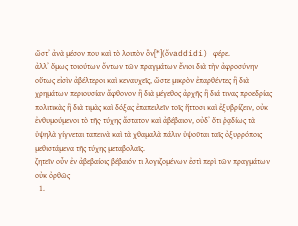ὥστʼ ἀνὰ μέσον που καὶ τὸ λοιπὸν ὂν[*](ὄνaddidi) φέρε.
ἀλλʼ ὅμως τοιούτων ὄντων τῶν πραγμάτων ἔνιοι διὰ τὴν ἀφροσύνην οὕτως εἰσὶν ἀβέλτεροι καὶ κεναυχεῖς, ὥστε μικρὸν ἐπαρθέντες ἢ διὰ χρημάτων περιουσίαν ἄφθονον ἢ διὰ μέγεθος ἀρχῆς ἢ διά τινας προεδρίας πολιτικὰς ἢ διὰ τιμὰς καὶ δόξας ἐπαπειλεῖν τοῖς ἥττοσι καὶ ἐξυβρίζειν, οὐκ ἐνθυμούμενοι τὸ τῆς· τύχης ἄστατον καὶ ἀβέβαιον, οὐδʼ ὅτι ῥᾳδίως τὰ ὑψηλὰ γίγνεται ταπεινὰ καὶ τὰ χθαμαλὰ πάλιν ὑψοῦται ταῖς ὀξυρρόποις μεθιστάμενα τῆς τύχης μεταβολαῖς.
ζητεῖν οὖν ἐν ἀβεβαίοις βέβαιόν τι λογιζομένων ἐστὶ περὶ τῶν πραγμάτων οὐκ ὀρθῶς
  1.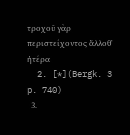τροχοῦ γὰρ περιστείχοντος ἄλλοθʼ ἡτέρα
  2. [*](Bergk. 3 p. 740)
  3.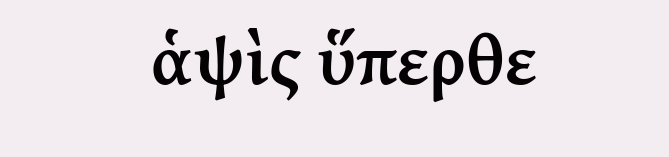ἁψὶς ὕπερθε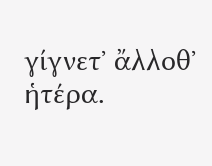γίγνετʼ ἄλλοθʼ ἡτέρα.